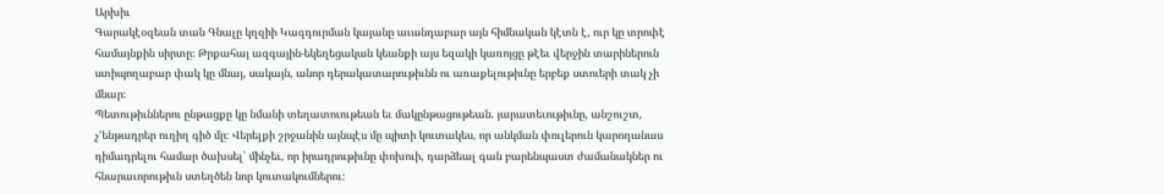Արխիւ
Գարակէօզեան տան Գնալը կղզիի Կազդուրման կայանը աւանդաբար այն հիմնական կէտն է, ուր կը տրոփէ համայնքին սիրտը։ Թրքահայ ազգային-եկեղեցական կեանքի այս եզակի կառոյցը թէեւ վերջին տարիներուն ստիպողաբար փակ կը մնայ, սակայն, անոր դերակատարութիւնն ու առաքելութիւնը երբեք ստուերի տակ չի մնար։
Պետութիւններու ընթացքը կը նմանի տեղատուութեան եւ մակընթացութեան. յարատեւութիւնը, անշուշտ, չ՚ենթադրեր ուղիղ գիծ մը։ Վերելքի շրջանին այնպէս մը պիտի կուտակես, որ անկման փուլերուն կարողանաս դիմադրելու համար ծախսել՝ մինչեւ, որ իրադրութիւնը փոխուի, դարձեալ գան բարենպաստ ժամանակներ ու հնարաւորութիւն ստեղծեն նոր կուտակումներու։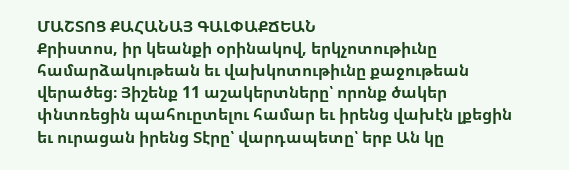ՄԱՇՏՈՑ ՔԱՀԱՆԱՅ ԳԱԼՓԱՔՃԵԱՆ
Քրիստոս, իր կեանքի օրինակով, երկչոտութիւնը համարձակութեան եւ վախկոտութիւնը քաջութեան վերածեց։ Յիշենք 11 աշակերտները՝ որոնք ծակեր փնտռեցին պահուըտելու համար եւ իրենց վախէն լքեցին եւ ուրացան իրենց Տէրը՝ վարդապետը՝ երբ Ան կը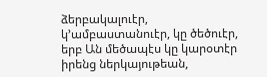ձերբակալուէր, կ՚ամբաստանուէր, կը ծեծուէր, երբ Ան մեծապէս կը կարօտէր իրենց ներկայութեան,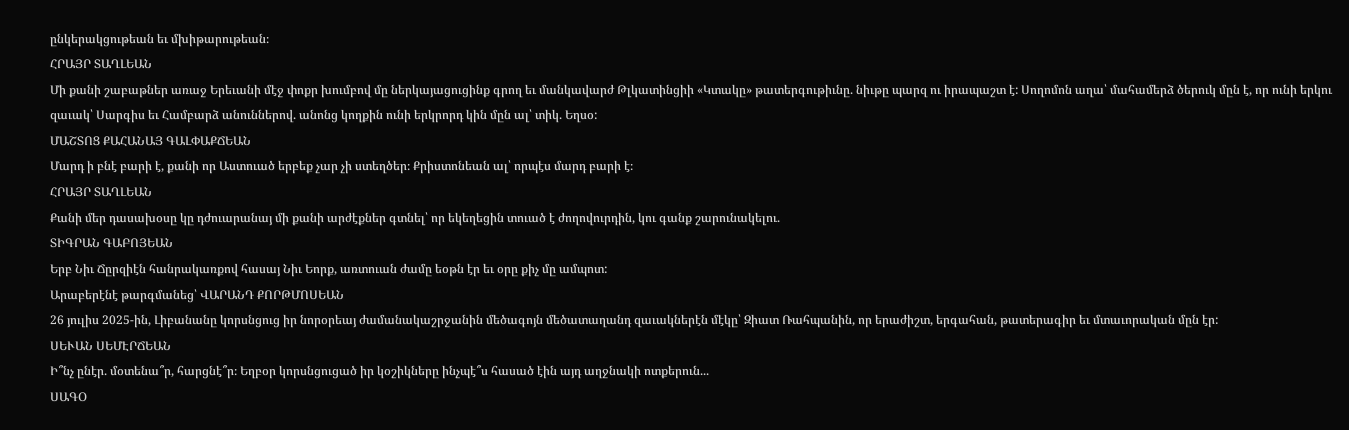ընկերակցութեան եւ մխիթարութեան։
ՀՐԱՅՐ ՏԱՂԼԵԱՆ
Մի քանի շաբաթներ առաջ Երեւանի մէջ փոքր խումբով մը ներկայացուցինք գրող եւ մանկավարժ Թլկատինցիի «Կտակը» թատերգութիւնը. նիւթը պարզ ու իրապաշտ է: Սողոմոն աղա՝ մահամերձ ծերուկ մըն է, որ ունի երկու զաւակ՝ Սարգիս եւ Համբարձ անուններով. անոնց կողքին ունի երկրորդ կին մըն ալ՝ տիկ. Եղսօ:
ՄԱՇՏՈՑ ՔԱՀԱՆԱՅ ԳԱԼՓԱՔՃԵԱՆ
Մարդ ի բնէ բարի է, քանի որ Աստուած երբեք չար չի ստեղծեր։ Քրիստոնեան ալ՝ որպէս մարդ բարի է։
ՀՐԱՅՐ ՏԱՂԼԵԱՆ
Քանի մեր դասախօսը կը դժուարանայ մի քանի արժէքներ գտնել՝ որ եկեղեցին տուած է ժողովուրդին, կու գանք շարունակելու.
ՏԻԳՐԱՆ ԳԱԲՈՅԵԱՆ
Երբ Նիւ Ճըրզիէն հանրակառքով հասայ Նիւ Եորք, առտուան ժամը եօթն էր եւ օրը քիչ մը ամպոտ:
Արաբերէնէ թարգմանեց՝ ՎԱՐԱՆԴ ՔՈՐԹՄՈՍԵԱՆ
26 յուլիս 2025-ին, Լիբանանը կորսնցուց իր նորօրեայ ժամանակաշրջանին մեծագոյն մեծատաղանդ զաւակներէն մէկը՝ Զիատ Ռահպանին, որ երաժիշտ, երգահան, թատերագիր եւ մտաւորական մըն էր:
ՍԵՒԱՆ ՍԵՄԷՐՃԵԱՆ
Ի՞նչ ընէր. մօտենա՞ր, հարցնէ՞ր։ Եղբօր կորսնցուցած իր կօշիկները ինչպէ՞ս հասած էին այդ աղջնակի ոտքերուն...
ՍԱԳՕ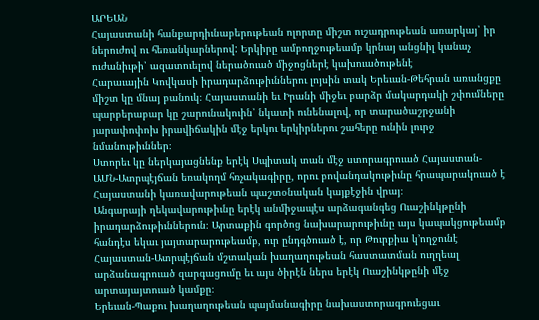ԱՐԵԱՆ
Հայաստանի հանքարդիւնաբերութեան ոլորտը միշտ ուշադրութեան առարկայ՝ իր ներուժով ու հեռանկարներով: Երկիրը ամբողջութեամբ կրնայ անցնիլ կանաչ ուժանիւթի՝ ազատուելով ներածուած միջոցներէ կախուածութենէ
Հարաւային Կովկասի իրադարձութիւններու լոյսին տակ Երեւան-Թեհրան առանցքը միշտ կը մնայ բանուկ։ Հայաստանի եւ Իրանի միջեւ բարձր մակարդակի շփումները պարբերաբար կը շարունակուին՝ նկատի ունենալով, որ տարածաշրջանի յարափոփոխ իրավիճակին մէջ երկու երկիրներու շահերը ունին լուրջ նմանութիւններ։
Ստորեւ կը ներկայացնենք երէկ Սպիտակ տան մէջ ստորագրուած Հայաստան-ԱՄՆ-Ատրպէյճան եռակողմ հռչակագիրը, որու բովանդակութիւնը հրապարակուած է Հայաստանի կառավարութեան պաշտօնական կայքէջին վրայ։
Անգարայի ղեկավարութիւնը երէկ անմիջապէս արձագանգեց Ուաշինկթընի իրադարձութիւններուն։ Արտաքին գործոց նախարարութիւնը այս կապակցութեամբ հանդէս եկաւ յայտարարութեամբ, ուր ընդգծուած է, որ Թուրքիա կ՚ողջունէ Հայաստան-Ատրպէյճան մշտական խաղաղութեան հաստատման ուղղեալ արձանագրուած զարգացումը եւ այս ծիրէն ներս երէկ Ուաշինկթընի մէջ արտայայտուած կամքը։
Երեւան-Պաքու խաղաղութեան պայմանագիրը նախաստորագրուեցաւ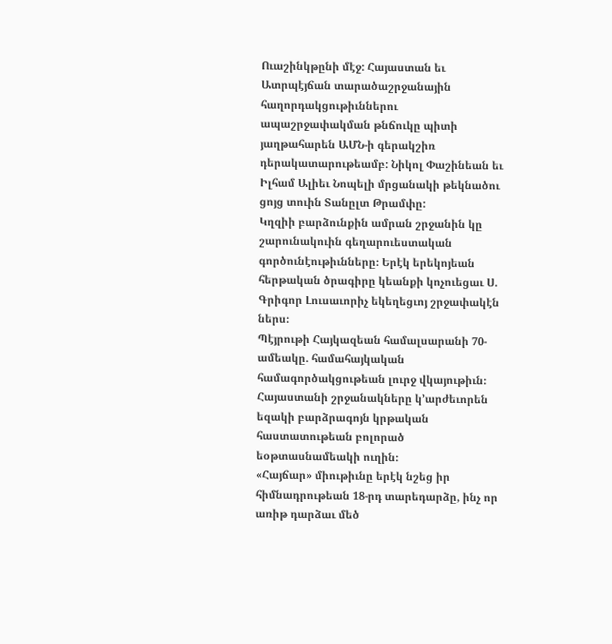Ուաշինկթընի մէջ: Հայաստան եւ Ատրպէյճան տարածաշրջանային հաղորդակցութիւններու ապաշրջափակման թնճուկը պիտի յաղթահարեն ԱՄՆ-ի գերակշիռ դերակատարութեամբ: Նիկոլ Փաշինեան եւ Իլհամ Ալիեւ Նոպելի մրցանակի թեկնածու ցոյց տուին Տանըլտ Թրամփը:
Կղզիի բարձունքին ամրան շրջանին կը շարունակուին գեղարուեստական գործունէութիւնները։ Երէկ երեկոյեան հերթական ծրագիրը կեանքի կոչուեցաւ Ս. Գրիգոր Լուսաւորիչ եկեղեցւոյ շրջափակէն ներս։
Պէյրութի Հայկազեան համալսարանի 70-ամեակը. համահայկական համագործակցութեան լուրջ վկայութիւն։ Հայաստանի շրջանակները կ՚արժեւորեն եզակի բարձրագոյն կրթական հաստատութեան բոլորած եօթտասնամեակի ուղին։
«Հայճար» միութիւնը երէկ նշեց իր հիմնադրութեան 18-րդ տարեդարձը, ինչ որ առիթ դարձաւ մեծ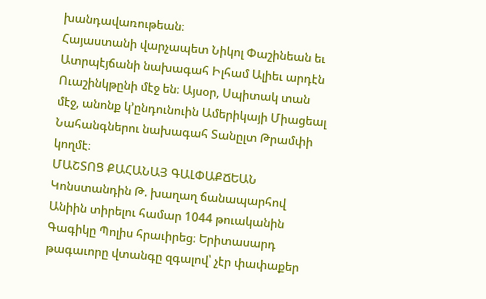խանդավառութեան։
Հայաստանի վարչապետ Նիկոլ Փաշինեան եւ Ատրպէյճանի նախագահ Իլհամ Ալիեւ արդէն Ուաշինկթընի մէջ են։ Այսօր, Սպիտակ տան մէջ, անոնք կ՚ընդունուին Ամերիկայի Միացեալ Նահանգներու նախագահ Տանըլտ Թրամփի կողմէ։
ՄԱՇՏՈՑ ՔԱՀԱՆԱՅ ԳԱԼՓԱՔՃԵԱՆ
Կոնստանդին Թ. խաղաղ ճանապարհով Անիին տիրելու համար 1044 թուականին Գագիկը Պոլիս հրաւիրեց։ Երիտասարդ թագաւորը վտանգը զգալով՝ չէր փափաքեր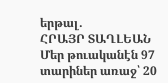երթալ.
ՀՐԱՅՐ ՏԱՂԼԵԱՆ
Մեր թուականէն 97 տարիներ առաջ՝ 20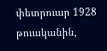փետրուար 1928 թուականին,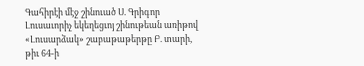Գահիրէի մէջ շինուած Ս. Գրիգոր Լուսաւորիչ եկեղեցւոյ շինութեան առիթով «Լուսարձակ» շաբաթաթերթը Բ. տարի, թիւ 64-ի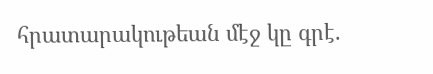հրատարակութեան մէջ կը գրէ.